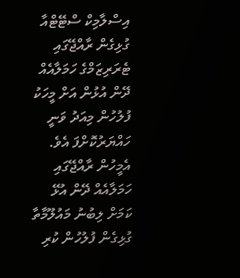އިސްލާމިކް ސްޓޭޓްއާ ގުޅިގެން ރާއްޖޭގައި ޓެރަރިޒަމްގެ ހަމަލާއެއް ދޭން އުޅުން އަށް މީހަކު ފުލުހުން މިއަދު ވަނީ ހައްޔަރުކޮށްފަ އެވެ.
އެމީހުން ރާއްޖޭގައި ހަމަލާއެއް ދޭން އުޅޭ ކަމަށް ލިބުނު މައުލޫމާތާ ގުޅިގެން ފުލުހުން ކުރި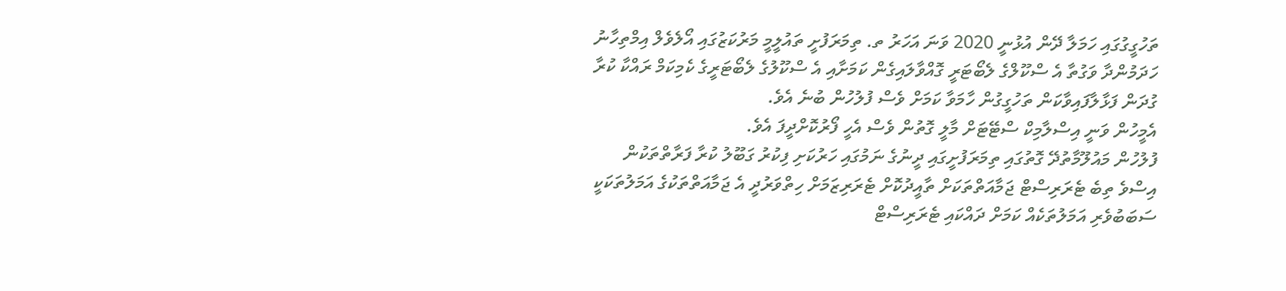ތަހުގީގުގައި ހަމަލާ ދޭން އުޅުނީ 2020 ވަނަ އަހަރު ތ. ތިމަރަފުށީ ތައުލީމީ މަރުކަޒުގައި އޯލެވެލް އިމްތިހާނު ހަދަމުންދާ ވަގުތާ އެ ސްކޫލްގެ ލެބޯޓަރީ ގޮއްވާލައިގެން ކަމަށާއި އެ ސްކޫލުގެ ލެބޯޓަރީގެ ކެމިކަމް ރައްކާ ކުރާ ގުދަން ފަޅާލާފައިވާކަން ތަހުގީގުން ހާމަވާ ކަމަށް ވެސް ފުލުހުން ބުނެ އެވެ.
އެމީހުން ވަނީ އިސްލާމިކް ސްޓޭޓަށް މާލީ ގޮތުން ވެސް އެހީ ފޯރުކޮށްދީފަ އެވެ.
ފުލުހުން މައުލޫމާތުދޭ ގޮތުގައި ތިމަރަފުށީގައި ދީނުގެ ނަމުގައި ހަރުކަށި ފިކުރު ގަބޫލު ކުރާ ފަރާތްތަކުން އިސްވެ ތިބެ ޓެރަރިސްޓް ޖަމާއަތްތަކަށް ތާއީދުކޮށް ޓެރަރިޒަމަށް ހިތްވަރުދީ އެ ޖަމާއަތްތަކުގެ އަމަލުތަކަކީ ސަބަބުވެރި އަމަލުތަކެއް ކަމަށް ދައްކައި ޓެރަރިސްޓް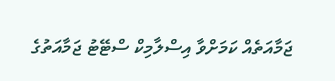ޖަމާއަތެއް ކަމަށްވާ އިސްލާމިކް ސްޓޭޓު ޖަމާއަތުގެ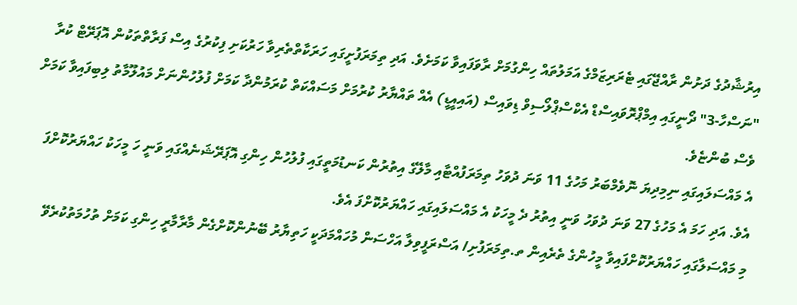އިރުޝާދުގެ ދަށުން ރާއްޖޭގައި ޓެރަރިޒަމްގެ އަމަލުތައް ހިންގުމަށް ރާވަފައިވާ ކަމަށެވެ. އަދި ތިމަރަފުށީގައި ހަރަކާތްތެރިވާ ހަރުކަށި ފިކުރުގެ އިސް ފަރާތްތަކުން އޮޕަރޭޓް ކުރާ "ނަސްހާ-3" ދޯނީގައި އިމްޕްރޮވައިސްޑް އެކްސްޕްލޯސިވް ޑިވައިސް (އައިއީޑީ) އެއް ތައްޔާރު ކުރުމަށް މަސައްކަތް ކުރަމުންދާ ކަމަށް ފުލުހުންނަށް މައުލޫމާތު ލިބިފައިވާ ކަމަށް ވެސް ބުންޏެވެ.
އެ މައްސަލައިގައި ނިމިދިޔަ ނޮވެމްބަރު މަހުގެ 11 ވަނަ ދުވަހު ތިމަރަފުއްޓާއި މާލޭގެ އިތުރުން ކަނޑުމަތީގައި ފުލުހުން ހިންގި އޮޕަރޭޝަނެއްގައި ވަނީ ހަ މީހަކު ހައްޔަރުކޮށްފަ އެވެ. އަދި ހަމަ އެ މަހުގެ 27 ވަނަ ދުވަހު ވަނީ އިތުރު ދެ މީހަކު އެ މައްސަލައިގައި ހައްޔަރުކޮށްފަ އެވެ.
މި މައްސަލާގައި ހައްޔަރުކޮށްފައިވާ މީހުންގެ ތެރެއިން ތ.ތިމަރަފުށި/ އަސްރަފީވިލާ އަހްސަން މުހައްމަދަކީ ހަތިޔާރު ބޭނުންކޮށްގެން މާރާމާރީ ހިންގި ކަމަށް ތުހުމަތުކުރެވޭ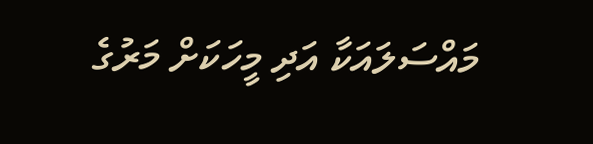މައްސަލައަކާ އަދި މީހަކަށް މަރުގެ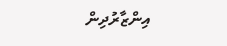އިންޒާރުދިން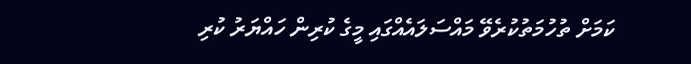ކަމަށް ތުހުމަތުކުރެވޭ މައްސަލައެއްގައި މީގެ ކުރިން ހައްޔަރު ކުރި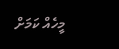މީހެއް ކަމަށް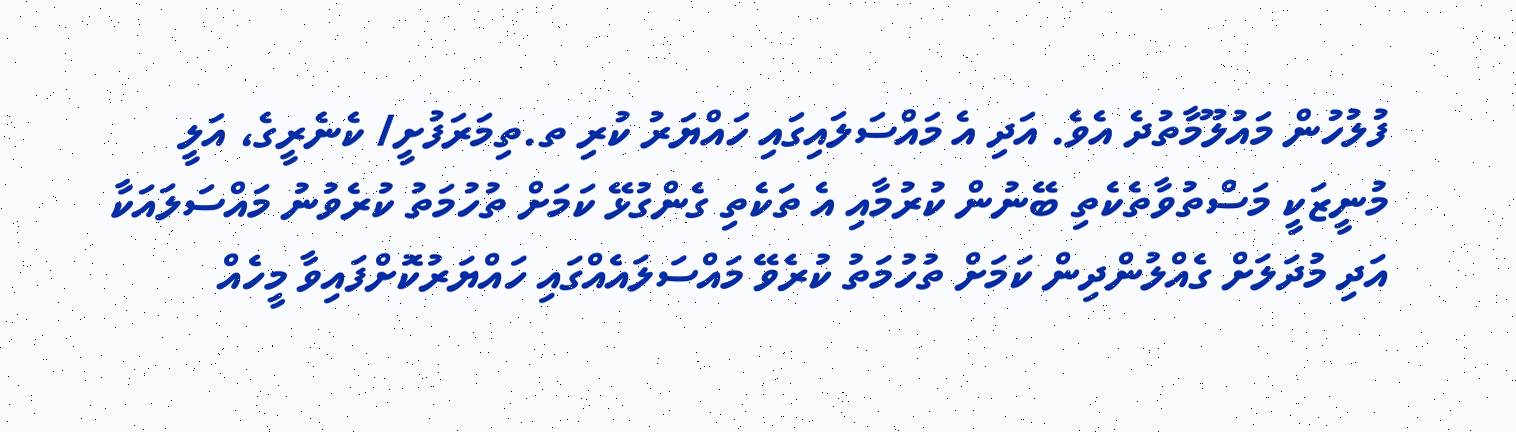ފުލުހުން މައުލޫމާތުދެ އެވެ. އަދި އެ މައްސަލައިގައި ހައްޔަރު ކުރި ތ.ތިމަރަފުށީ/ ކެނެރީގެ، އަލީ މުނީޒަކީ މަސްތުވާތެކެތި ބޭނުން ކުރުމާއި އެ ތަކެތި ގެންގުޅޭ ކަމަށް ތުހުމަތު ކުރެވުނު މައްސަލައަކާ އަދި މުދަލަށް ގެއްލުންދިން ކަމަށް ތުހުމަތު ކުރެވޭ މައްސަލައެއްގައި ހައްޔަރުކޮށްފައިވާ މީހެއް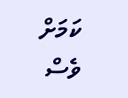ކަމަށް ވެސް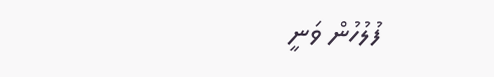ފުލުހުން ވަނީ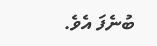ބުނެފަ އެވެ.